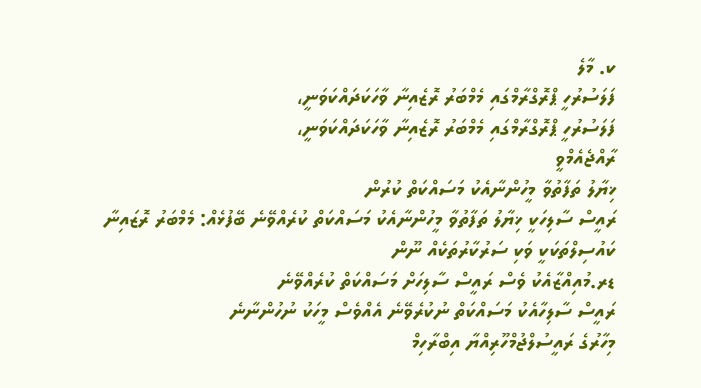ކ. މާލެ
ފަލަސުރުހީ ޕްރޮގްރާމްގައި މެމްބަރު ރޮޒެއިނާ ވާހަކަދައްކަވަނީ،
ފަލަސުރުހީ ޕްރޮގްރާމްގައި މެމްބަރު ރޮޒެއިނާ ވާހަކަދައްކަވަނީ،
ރާއްޖެއެމްވީ
ޚިޔާލު ތަފާތުވާ މީހުންނާއެކު މަސައްކަތް ކުރުން
ރައީސް ސާލިހަކީ ޚިޔާލު ތަފާތުވާ މީހުންނާއެކު މަސައްކަތް ކުރެއްވޭނެ ބޭފުޅެއް: މެމްބަރު ރޮޒައިނާ
ކައުސިލްތަކަކީ ވަކި ސަރުކާރުތަކެއް ނޫން
ޑރ.މުއިއްޒާއެކު ވެސް ރައީސް ސާލިހަށް މަސައްކަތް ކުރެއްވޭނެ
ރައީސް ސާލިހާއެކު މަސައްކަތް ނުކުރެވޭނެ އެއްވެސް މީހަކު ނުހުންނާނެ
މިހާރުގެ ރައީސުލްޖުމްހޫރިއްޔާ އިބްރާހިމް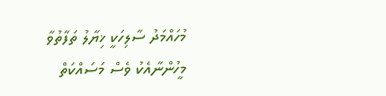މުހައްމަދު ސާލިހަކީ ޚިޔާލު ތަފާތުވާ މީހުންނާއެކު ވެސް މަސައްކަތް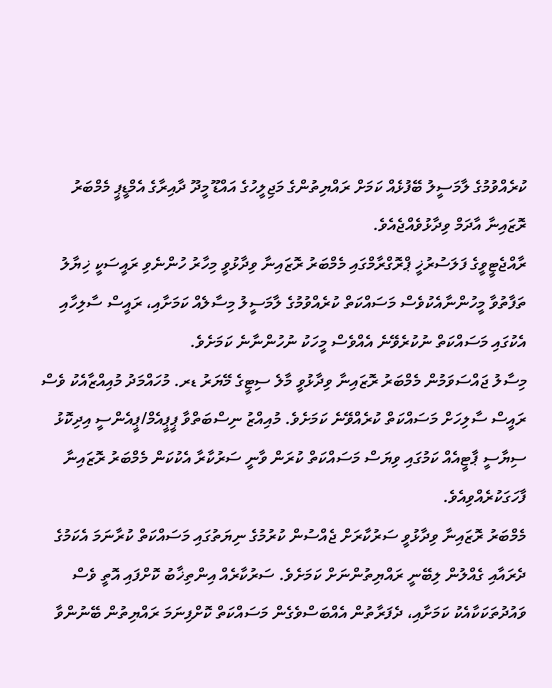ކުރެއްވުމުގެ ލާމަސީލު ބޭފުޅެއް ކަމަށް ރައްޔިތުންގެ މަޖިލީހުގެ އައްޑޫ މީދޫ ދާއިރާގެ އެމްޑީޕީ މެމްބަރު ރޮޒައިނާ އާދަމް ވިދާޅުވެއްޖެއެވެ.
ރާއްޖެޓީވީގެ ފަލަސުރުޚީ ޕްރޮގްރާމްގައި މެމްބަރު ރޮޒައިނާ ވިދާޅުވީ މިހާރު ހުންނެވި ރައީސަކީ ޚިޔާލު ތަފާތުވާ މީހުންނާއެކުވެސް މަސައްކަތް ކުރެއްވުމުގެ ލާމަސީލު މިސާލެއް ކަމަށާއި، ރައީސް ސާލިހާއި އެކުގައި މަސައްކަތް ނުކުރެވޭނެ އެއްވެސް މީހަކު ނުހުންނާނެ ކަމަށެވެ.
މިސާލު ޖައްސަވަމުން މެމްބަރު ރޮޒައިނާ ވިދާޅުވީ މާލެ ސިޓީގެ މޭޔަރު ޑރ. މުހައްމަދު މުއިއްޒާއެކު ވެސް ރައީސް ސާލިހަށް މަސައްކަތް ކުރެއްވޭނެ ކަމަށެވެ. މުއިއްޒު ނިސްބަތްވާ ޕީޕީއެމް/ޕީއެންސީ އިދިކޮޅު ސިޔާސީ ޕާޓީއެއް ކަމުގައި ވިޔަސް މަސައްކަތް ކުރަން ވާނީ ސަރުކާރާ އެކުކަން މެމްބަރު ރޮޒައިނާ ފާހަގަކުރެއްވިއެވެ.
މެމްބަރު ރޮޒައިނާ ވިދާޅުވީ ސަރުކާރަށް ޖެއްސުން ކުރުމުގެ ނިޔަތުގައި މަސައްކަތް ކުރާނަމަ އެކަމުގެ ދެރައާއި ގެއްލުން ލިބޭނީ ރައްޔިތުންނަށް ކަމަށެވެ. ސަރުކާރެއް އިންތިޚާބު ކޮށްފައި އޮތީ ވެސް ވައުދުތަކަކާއެކު ކަމަށާއި، ދެފަރާތުން އެއްބަސްވެގެން މަސައްކަތް ކޮށްފިނަމަ ރައްޔިތުން ބޭނުންވާ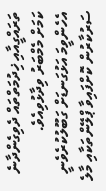ތަރައްގީއާއި ޚިދުމަތްތައް ދެވިގެންދާނެ ކަމަށް މެމްބަރު ވިދާޅުވިއެވެ.
އެހެންވީމަ އަޅުގަނޑަށް ގަބޫލުކުރެވެނީ ސަރުކާރުން ކޮށްފައިވާ ޕްލޭންތަކާއި މާލެ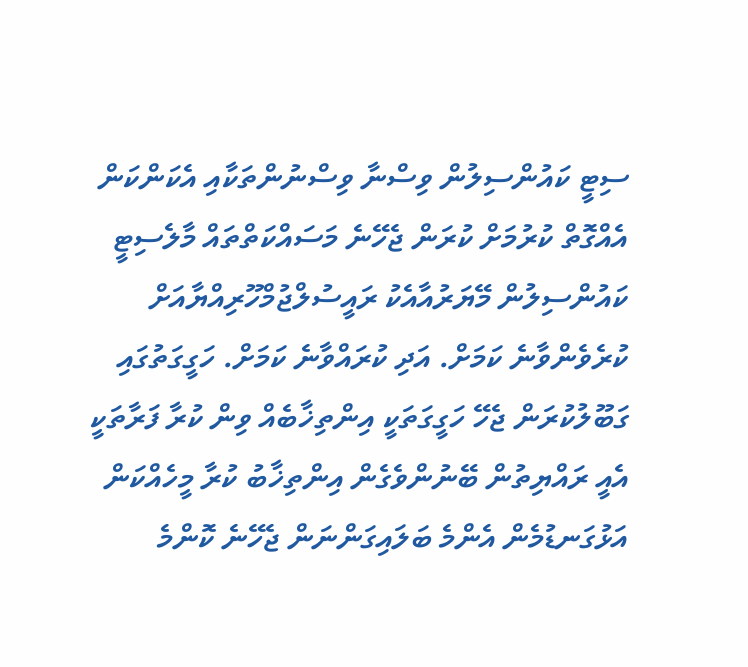ސިޓީ ކައުންސިލުން ވިސްނާ ވިސްނުންތަކާއި އެކަންކަން އެއްގޮތް ކުރުމަށް ކުރަން ޖެހޭނެ މަސައްކަތްތައް މާލެސިޓީ ކައުންސިލުން މޭޔަރުއާއެކު ރައީސުލްޖުމްހޫރިއްޔާއަށް ކުރެވެންވާނެ ކަމަށް. އަދި ކުރައްވާނެ ކަމަށް. ހަގީގަތުގައި ގަބޫލުކުރަން ޖެހޭ ހަގީގަތަކީ އިންތިޚާބެއް ވިން ކުރާ ފަރާތަކީ އެއީ ރައްޔިތުން ބޭނުންވެގެން އިންތިޚާބު ކުރާ މީހެއްކަން އަޅުގަނޑުމެން އެންމެ ބަލައިގަންނަން ޖެހޭނެ ކޮންމެ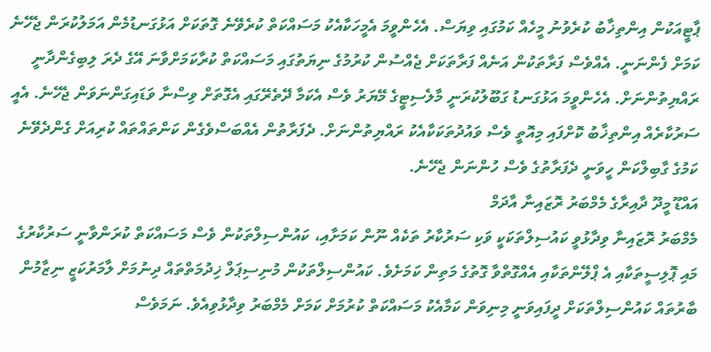ޕާޓީއަކުން އިންތިޚާބު ކުރެވުނު މީހެއް ކަމުގައި ވިޔަސް. އެހެންވީމަ އެމީހަކާއެކު މަސައްކަތް ކުރެވޭނެ ގޮތަކަށް އަޅުގަނޑުމެން އަމަލުކުރަން ޖެހޭނެ ކަމަށް ފެންނަނީ. އެއްވެސް ފަރާތަކުން އަނެއް ފަރާތަކަށް ޖެއްސުން ކުރުމުގެ ނިޔަތުގައި މަސައްކަތް ކުރާކަމަށްވާނަ އޭގެ ދެރަ ލިބިގެންދާނީ ރައްޔިތުންނަށް. އެހެންވީމަ އަޅުގަނޑު ގަބޫލުކުރަނީ މާލެސިޓީގެ މޭޔަރު ވެސް އެކަމާ ދޭތެރޭގައި އެގޮތަށް ވިސްނާ ވަޑައިގަންނަވަން ޖެހޭނެ. އެއީ ސަރުކާރެއް އިންތިޚާބު ކޮށްފައި މިއޮތީ ވެސް ވައުދުތަކަކާއެކު ރައްޔިތުންނަށް. ދެފަރާތުން އެއްބަސްވެގެން ކަންތައްތައް ކުރިއަށް ގެންދެވޭނެ ކަމުގެ ގާބިލްކަން ހީވަނީ ދެފަރާތުގެ ވެސް ހުންނަން ޖެހޭނެ.
އައްޑޫ މީދޫ ދާއިރާގެ މެމްބަރު ރޮޒައިނާ އާދަމް
މެމްބަރު ރޮޒައިނާ ވިދާޅުވީ ކައުސިލްތަކަކީ ވަކި ސަރުކާރު ތަކެއް ނޫން ކަމަށާއި، ކައުންސިލްތަކުން ވެސް މަސައްކަތް ކުރަންވާނީ ސަރުކާރުގެ މައި ޕޮލިސީތަކާއި އެ ޕްލޭންތަކާއި އެއްގޮތްވާ ގޮތުގެ މަތިން ކަމަށެވެ. ކައުންސިލްތަކުން މުނިސިޕަލް ޚިދުމަތްތައް ދިނުމަށް ލާމަރުކަޒީ ނިޒާމުން ބާރުތައް ކައުންސިލްތަކަށް ދީފައިވަނީ މިނިވަން ކަމާއެކު މަސައްކަތް ކުރުމަށް ކަމަށް މެމްބަރު ވިދާޅުވިއެވެ. ނަމަވެސް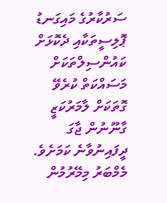ސަރުކާރުގެ މައިގަނޑު ޕޮލިސީތަކާއި ދެކޮޅަށް ކައުންސިލްތަކަށް މަސައްކަތް ކުރެވޭ ގޮތަކަށް ލާމަރުކަޒީ ގާނޫނުން ޖާގަ ދީފައިނުވާނެ ކަމަށެވެ.
މެމްބަރު މިމޭރުމުން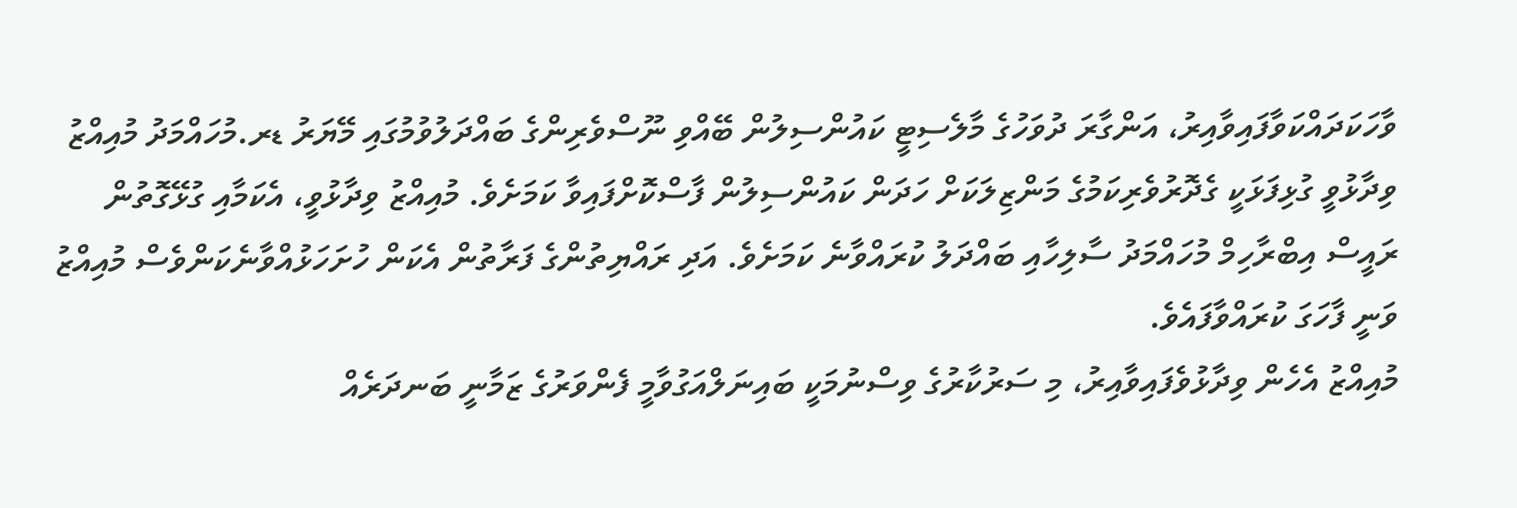ވާހަކަދައްކަވާފައިވާއިރު، އަންގާރަ ދުވަހުގެ މާލެސިޓީ ކައުންސިލުން ބޭއްވި ނޫސްވެރިންގެ ބައްދަލުވުމުގައި މޭޔަރު ޑރ.މުހައްމަދު މުއިއްޒު ވިދާޅުވީ ގުޅިފަޅަކީ ގެދޮރުވެރިކަމުގެ މަންޒިލަކަށް ހަދަން ކައުންސިލުން ފާސްކޮށްފައިވާ ކަމަށެވެ. މުއިއްޒު ވިދާޅުވީ، އެކަމާއި ގުޅޭގޮތުން ރައީސް އިބްރާހިމް މުހައްމަދު ސާލިހާއި ބައްދަލު ކުރައްވާނެ ކަމަށެވެ. އަދި ރައްޔިތުންގެ ފަރާތުން އެކަން ހުށަހަޅުއްވާނެކަންވެސް މުއިއްޒު ވަނީ ފާހަގަ ކުރައްވާފައެވެ.
މުއިއްޒު އެހެން ވިދާޅުވެފައިވާއިރު، މި ސަރުކާރުގެ ވިސްނުމަކީ ބައިނަލްއަގުވާމީ ފެންވަރުގެ ޒަމާނީ ބަނދަރެއް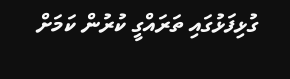ގުޅިފަޅުގައި ތަރައްގީ ކުރުން ކަމަށް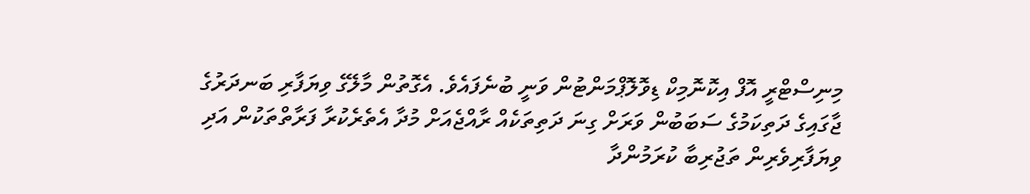މިނިސްޓްރީ އޮފް އިކޮނޮމިކް ޑިވޮލޮޕްމަންޓުން ވަނީ ބުނެފައެވެ. އެގޮތުން މާލޭގެ ވިޔަފާރި ބަނދަރުގެ ޖާގައިގެ ދަތިކަމުގެ ސަބަބުން ވަރަށް ގިނަ ދަތިތަކެއް ރާއްޖެއަށް މުދާ އެތެރެކުރާ ފަރާތްތަކުން އަދި ވިޔަފާރިވެރިން ތަޖުރިބާ ކުރަމުންދާ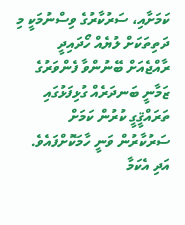ކަމަށާއި، ސަރުކާރުގެ ވިސްނުމަކީ މި ދަތިތަކަށް ލުޔެއް ހޯދައިދީ ރާއްޖެއަށް ބޭނުންވާ ފެންވަރުގެ ޒަމާނީ ބަނދަރެއް ގުޅިފަޅުގައި ތަރައްޤީގީ ކުރުން ކަމަށް ސަރުކާރުން ވަނީ ހާމަކޮށްފައެވެ. އަދި އެކަމާ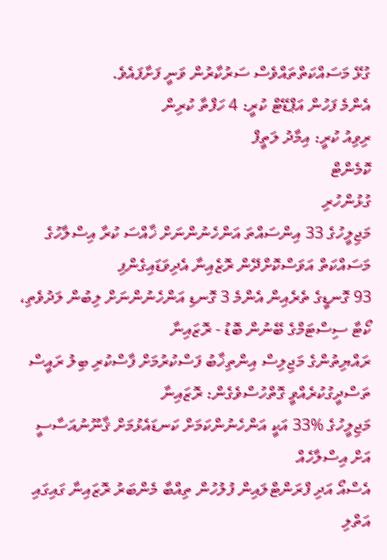ގުޅޭ މަސައްކަތްތައްވެސް ސަރުކާރުން ވަނީ ފަށާފައެވެ.
އެންމެ ފަހުން އަޕްޑޭޓް ކުރީ: 4 ހަފްތާ ކުރިން
ރިވިއު ކުރީ: އިމާދު ލަތީފް
ކޮމެންޓް
ގުޅުންހުރި
މަޖިލީހުގެ 33 އިންސައްތަ އަންހެނުންނަށް ޚާއްސަ ކުރާ އިސްލާހުގެ މަސައްކަތް އަވަސްކޮށްދޭން ރޮޒެއިނާ އެދިވަޑައިގެންފި
93 ގޮނޑީގެ ތެރެއިން އެންމެ 3 ގޮނޑި އަންހެނުންނަށް ލިބުން ލަދުވެތި، ކޯޓާ ސިސްޓަމްގެ ބޭނުން ބޮޑު - ރޮޒައިނާ
ރައްޔިތުންގެ މަޖިލިސް އިންތިޚާބު ފަސްކުރުމަށް ފާސްކުރި ބިލު ރައީސް ތަސްދީގުކުރެއްވީ ގޮތްހުސްވެގެން: ރޮޒައިނާ
މަޖިލީހުގެ %33 އަކީ އަންހެނުންކަމަށް ކަނޑައެޅުމަށް ޤާނޫނުއަސާސީ އަށް އިސްލާހެއް
އެސްއޯ އަދި ފްރަންޓްލައިން ފުލުހުން ތިއްބާ މެންބަރު ރޮޒައިނާ ގައިގައި އަތްލި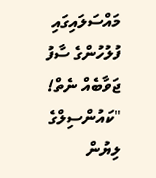މައްސަލައިގައި ފުލުހުންގެ ސާފު ޖަވާބެއް ނެތް!
"ކައުންސިލްގެ ލިޔުން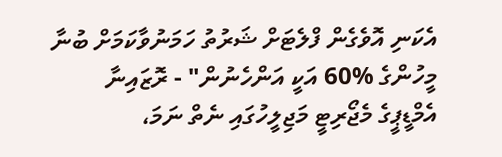އެކަނި އޮވެގެން ފްލެޓަށް ޝަރުތު ހަމަނުވާކަމަށް ބުނާ މީހުންގެ %60 އަކީ އަންހެނުން" - ރޮޒައިނާ
އެމްޑީޕީގެ މެޖޯރިޓީ މަޖިލީހުގައި ނެތް ނަމަ،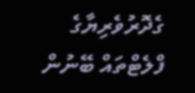ގެދޮރުވެރިޔާގެ ފްލެޓްތައް ބޭނުން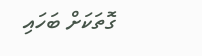ގޮތަކަށް ބަހައި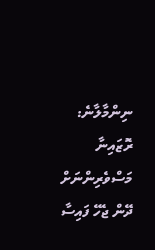ނިންމާލާނެ: ރޮޒައިނާ
މަސްވެރިންނަށް ދޭން ޖެހޭ ފައިސާ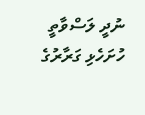ނުދީ ލަސްވާތީ ހުށަހެޅި ގަރާރުގެ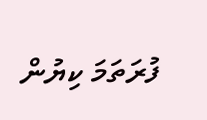ފުރަތަމަ ކިޔުން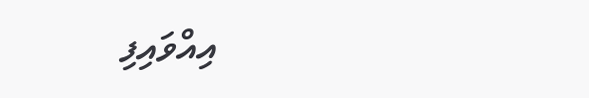އިއްވައިފި